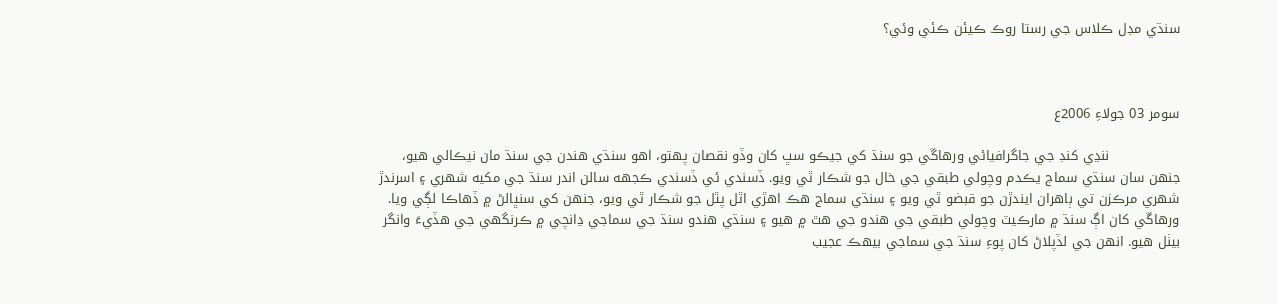سنڌي مڊل ڪلاس جي رستا روڪ ڪيئن ڪئي وئي؟



سومر 03 جولاءِ 2006ع

                ننڍي کنڊ جي جاگرافيائي ورهاڱي جو سنڌ کي جيڪو سڀ کان وڏو نقصان پهتو، اهو سنڌي هندن جي سنڌ مان نيڪالي هيو، جنهن سان سنڌي سماج يڪدم وچولي طبقي جي خال جو شڪار ٿي ويو. ڏسندي ئي ڏسندي ڪجهه سالن اندر سنڌ جي مکيه شهري ۽ اسرندڙ شهري مرڪزن تي ٻاهران ايندڙن جو قبضو ٿي ويو ۽ سنڌي سماج هڪ اهڙي اٿل پٿل جو شڪار ٿي ويو، جنهن کي سنڀالڻ ۾ ڏهاڪا لڳي ويا. ورهاڱي کان اڳ سنڌ ۾ مارڪيٽ وچولي طبقي جي هندو جي هٿ ۾ هيو ۽ سنڌي هندو سنڌ جي سماجي ڍانچي ۾ ڪرنگهي جي هڏيءَ وانگر بيٺل هيو. انهن جي لڏپلاڻ کان پوءِ سنڌ جي سماجي بيهڪ عجيب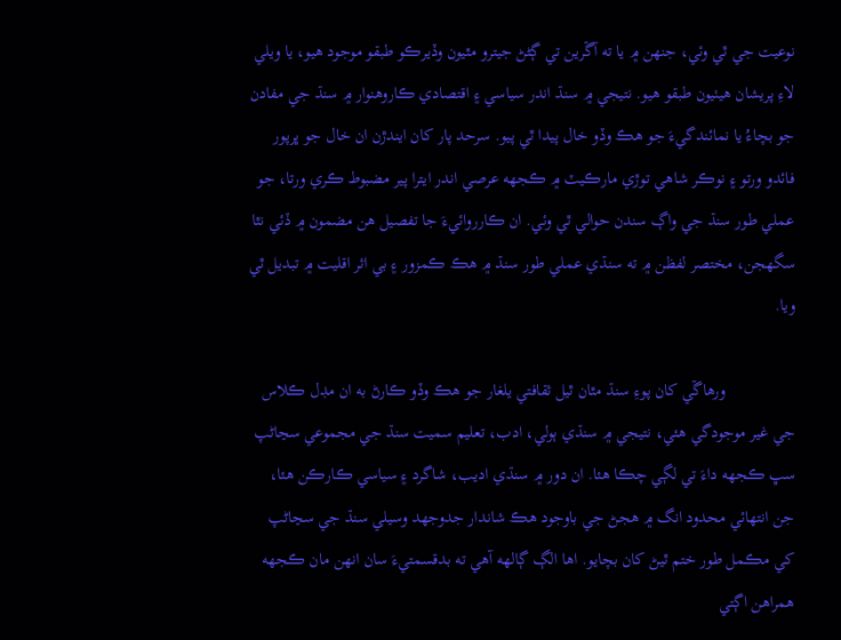نوعيت جي ٿي وئي، جنهن ۾ يا ته آڱرين تي ڳڻڻ جيترو مٿيون وڏيرڪو طبقو موجود هيو، يا ويلي لاءِ پريشان هيٺيون طبقو هيو. نتيجي ۾ سنڌ اندر سياسي ۽ اقتصادي ڪاروهنوار ۾ سنڌ جي مفادن جو بچاءُ يا نمائندگيءَ جو هڪ وڏو خال پيدا ٿي پيو. سرحد پار کان ايندڙن ان خال جو ڀرپور فائدو ورتو ۽ نوڪر شاهي توڙي مارڪيٽ ۾ ڪجهه عرصي اندر ايترا پير مضبوط ڪري ورتا، جو عملي طور سنڌ جي واڳ سندن حوالي ٿي وئي. ان ڪارروائيءَ جا تفصيل هن مضمون ۾ ڏئي نٿا سگهجن، مختصر لفظن ۾ ته سنڌي عملي طور سنڌ ۾ هڪ ڪمزور ۽ بي اثر اقليت ۾ تبديل ٿي ويا.

                ورهاڱي کان پوءِ سنڌ مٿان ٿيل ثقافتي يلغار جو هڪ وڏو ڪارڻ به ان مڊل ڪلاس جي غير موجودگي هئي، نتيجي ۾ سنڌي ٻولي، ادب، تعليم سميت سنڌ جي مجموعي سڃاڻپ سڀ ڪجهه داءَ تي لڳي چڪا هئا. ان دور ۾ سنڌي اديب، شاگرد ۽ سياسي ڪارڪن هئا، جن انتهائي محدود انگ ۾ هجڻ جي باوجود هڪ شاندار جدوجهد وسيلي سنڌ جي سڃاڻپ کي مڪمل طور ختم ٿيڻ کان بچايو. اها الڳ ڳالهه آهي ته بدقسمتيءَ سان انهن مان ڪجهه همراهن اڳتي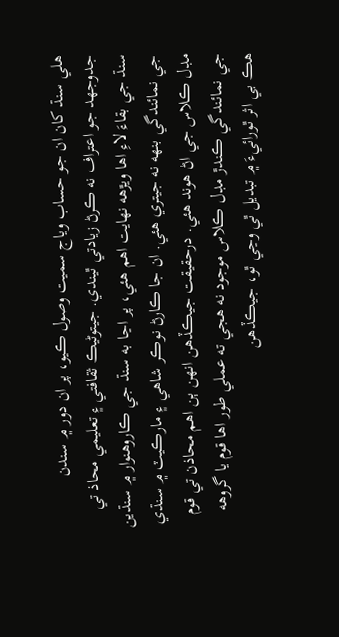هلي سنڌ کان ان جو حساب وياج سميت وصول ڪيو، پر ان دور ۾ سندن جدوجهد جو اعتراف نه ڪرڻ زيادتي ٿيندي. جيتوڻيڪ ثقافتي ۽ تعليمي محاذ تي سنڌ جي بقاءَ لاءِ اها ويڙهه نهايت اهم هئي، پر اڃا به سنڌ جي ڪاروهنوار ۾ سنڌين جي نمائندگي بنهه نه جيتري هئي. ان جا ڪارڻ نوڪر شاهي ۽ مارڪيٽ ۾ سنڌي مڊل ڪلاس جي اڻ هوند هئي. درحقيقت جيڪڏهن انهن ٻن اهم محاذن تي قوم جي نمائندگي ڪندڙ مڊل ڪلاس موجود نه هجي ته عملي طور اها قوم يا گروهه هڪ بي اثر ٿورائيءَ ۾ تبديل ٿي وڃي ٿو، جيڪڏهن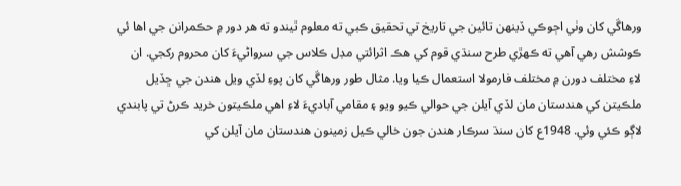ورهاڱي کان وٺي اڄوڪي ڏينهن تائين جي تاريخ تي تحقيق ڪبي ته معلوم ٿيندو ته هر دور ۾ حڪمرانن جي اها ئي ڪوشش رهي آهي ته ڪهڙي طرح سنڌي قوم کي هڪ اثرائتي مڊل ڪلاس جي سرواڻيءَ کان محروم رکجي. ان لاءِ مختلف دورن ۾ مختلف فارمولا استعمال ڪيا ويا. مثال طور ورهاڱي کان پوءِ لڏي ويل هندن جي ڇڏيل ملڪيتن کي هندستان مان لڏي آيلن جي حوالي ڪيو ويو ۽ مقامي آباديءَ لاءِ اهي ملڪيتون خريد ڪرڻ تي پابندي لاڳو ڪئي وئي. 1948ع کان سنڌ سرڪار هندن جون خالي ڪيل زمينون هندستان مان آيلن کي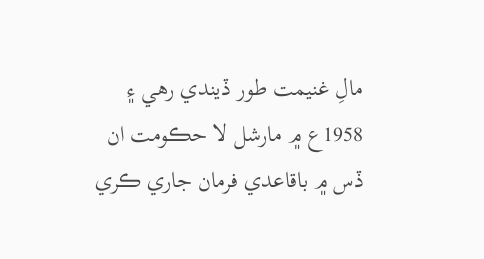مالِ غنيمت طور ڏيندي رهي ۽ 1958ع ۾ مارشل لا حڪومت ان ڏس ۾ باقاعدي فرمان جاري ڪري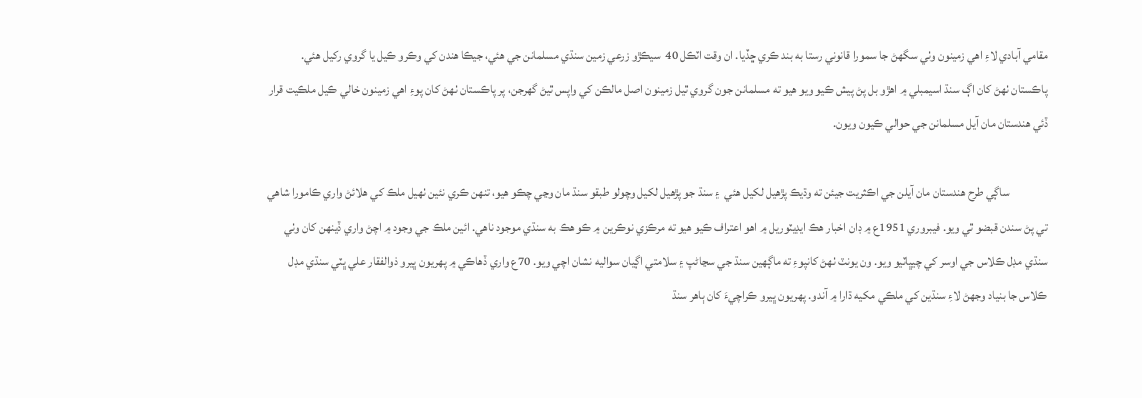مقامي آبادي لاءِ اهي زمينون وٺي سگهڻ جا سمورا قانوني رستا به بند ڪري ڇڏيا. ان وقت اٽڪل 40  سيڪڙو زرعي زمين سنڌي مسلمانن جي هئي، جيڪا هندن کي وڪرو ڪيل يا گروي رکيل هئي. پاڪستان ٺهڻ کان اڳ سنڌ اسيمبلي ۾ اهڙو بل پڻ پيش ڪيو ويو هيو ته مسلمانن جون گروي ٿيل زمينون اصل مالڪن کي واپس ٿيڻ گهرجن، پر پاڪستان ٺهڻ کان پوءِ اهي زمينون خالي ڪيل ملڪيت قرار ڏئي هندستان مان آيل مسلمانن جي حوالي ڪيون ويون.

                ساڳي طرح هندستان مان آيلن جي اڪثريت جيئن ته وڌيڪ پڙهيل لکيل هئي  ۽ سنڌ جو پڙهيل لکيل وچولو طبقو سنڌ مان وڃي چڪو هيو، تنهن ڪري نئين ٺهيل ملڪ کي هلائڻ واري ڪامورا شاهي تي پڻ سندن قبضو ٿي ويو. فيبروري 1951ع ۾ ڊان اخبار هڪ ايڊيٽوريل ۾ اهو اعتراف ڪيو هيو ته مرڪزي نوڪرين ۾ ڪو هڪ به سنڌي موجود ناهي. ائين ملڪ جي وجود ۾ اچڻ واري ڏينهن کان وٺي سنڌي مڊل ڪلاس جي اوسر کي چيڀاٽيو ويو. ون يونٽ ٺهڻ کانپوءِ ته ماڳهين سنڌ جي سڃاڻپ ۽ سلامتي اڳيان سواليه نشان اچي ويو. 70ع واري ڏهاڪي ۾ پهريون ڀيرو ذوالفقار علي ڀٽي سنڌي مڊل ڪلاس جا بنياد وجهڻ لاءِ سنڌين کي ملڪي مکيه ڌارا ۾ آندو. پهريون ڀيرو ڪراچيءَ کان ٻاهر سنڌ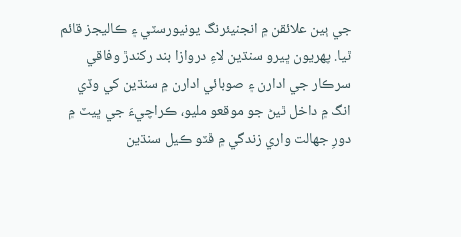جي ٻين علائقن ۾ انجنيئرنگ يونيورسٽي ۽ ڪاليجز قائم ٿيا. پهريون ڀيرو سنڌين لاءِ دروازا بند رکندڙ وفاقي سرڪار جي ادارن ۽ صوبائي ادارن ۾ سنڌين کي وڏي انگ ۾ داخل ٿيڻ جو موقعو مليو، ڪراچيءَ جي ڀيٽ ۾ دورِ جهالت واري زندگي ۾ ڦٽو ڪيل سنڌين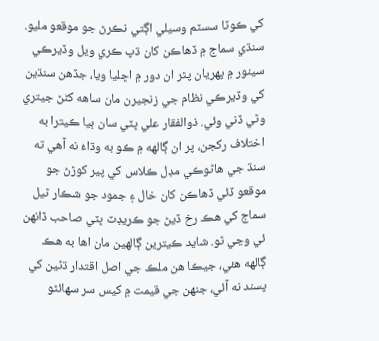کي ڪوٽا سسٽم وسيلي اڳتي نڪرڻ جو موقعو مليو. سنڌي سماج ۾ ڏهاڪن کان ڌپ ڪري ويل وڏيرڪي سينور ۾ پهريان پٿر ان دور ۾ اڇليا ويا، جڏهن سنڌين کي وڏيرڪي نظام جي زنجيرن مان ساهه کڻڻ جيتري وٿي ڏني وئي. ذوالفقار علي ڀٽي سان ٻيا ڪيترا به اختلاف رکجن، پر ان ڳالهه ۾ ڪو به وڌاءُ نه آهي ته سنڌ جي هاڻوڪي مڊل ڪلاس کي پير کوڙڻ جو موقعو ڏئي ڏهاڪن کان خال ۽ جمود جو شڪار ٿيل سماج کي هڪ رخ ڏيڻ جو ڪريڊٽ ڀٽي صاحب ڏانهن ئي وڃي ٿو. شايد ڪيترين ڳالهين مان اها به هڪ ڳالهه هئي، جيڪا هن ملڪ جي اصل اقتدار ڌڻين کي پسند نه آئي، جنهن جي قيمت ۾ کيس سر سهائڻو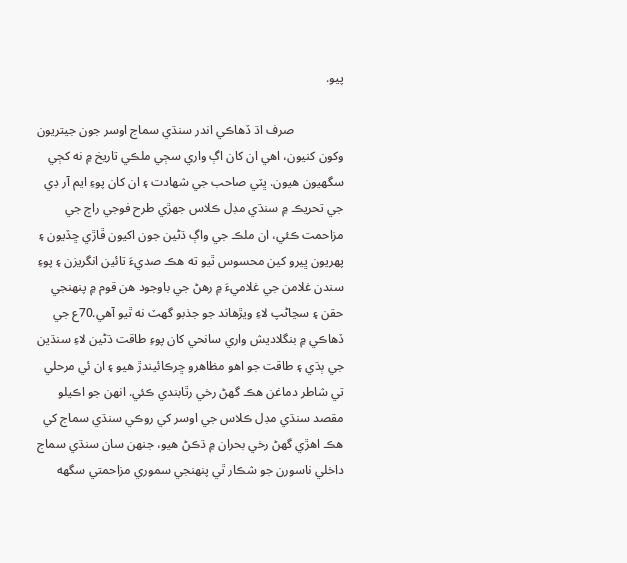پيو.

                صرف اڌ ڏهاڪي اندر سنڌي سماج اوسر جون جيتريون وکون کنيون، اهي ان کان اڳ واري سڄي ملڪي تاريخ ۾ نه کڄي سگهيون هيون. ڀٽي صاحب جي شهادت ۽ ان کان پوءِ ايم آر ڊي جي تحريڪ ۾ سنڌي مڊل ڪلاس جهڙي طرح فوجي راڄ جي مزاحمت ڪئي، ان ملڪ جي واڳ ڌڻين جون اکيون ڦاڙي ڇڏيون ۽ پهريون ڀيرو کين محسوس ٿيو ته هڪ صديءَ تائين انگريزن ۽ پوءِ سندن غلامن جي غلاميءَ ۾ رهڻ جي باوجود هن قوم ۾ پنهنجي حقن ۽ سڃاڻپ لاءِ ويڙهاند جو جذبو گهٽ نه ٿيو آهي.70ع جي ڏهاڪي ۾ بنگلاديش واري سانحي کان پوءِ طاقت ڌڻين لاءِ سنڌين جي ٻڌي ۽ طاقت جو اهو مظاهرو ڇرڪائيندڙ هيو ۽ ان ئي مرحلي تي شاطر دماغن هڪ گهڻ رخي رٿابندي ڪئي. انهن جو اڪيلو مقصد سنڌي مڊل ڪلاس جي اوسر کي روڪي سنڌي سماج کي هڪ اهڙي گهڻ رخي بحران ۾ ڌڪڻ هيو، جنهن سان سنڌي سماج داخلي ناسورن جو شڪار ٿي پنهنجي سموري مزاحمتي سگهه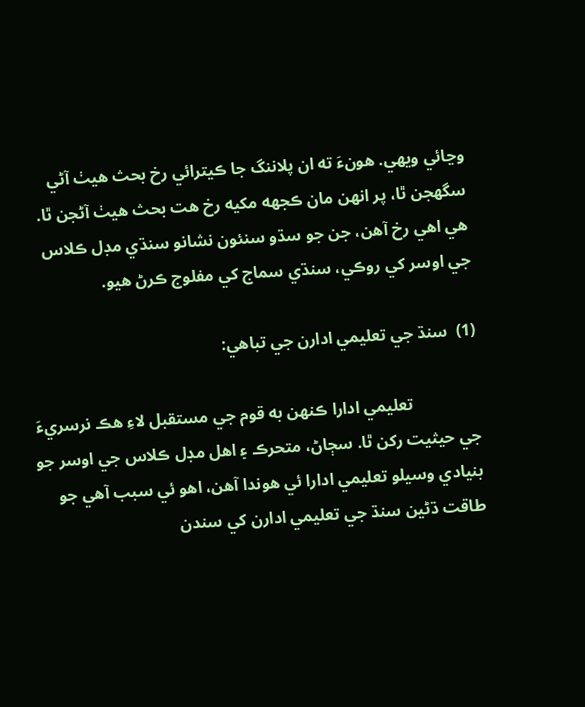وڃائي ويهي. هونءَ ته ان پلاننگ جا ڪيترائي رخ بحث هيٺ آڻي سگهجن ٿا، پر انهن مان ڪجهه مکيه رخ هت بحث هيٺ آڻجن ٿا. هي اهي رخ آهن، جن جو سڌو سنئون نشانو سنڌي مڊل ڪلاس جي اوسر کي روڪي، سنڌي سماج کي مفلوج ڪرڻ هيو.

(1)  سنڌ جي تعليمي ادارن جي تباهي:

                تعليمي ادارا ڪنهن به قوم جي مستقبل لاءِ هڪ نرسريءَ جي حيثيت رکن ٿا. سڄاڻ، متحرڪ ۽ اهل مڊل ڪلاس جي اوسر جو بنيادي وسيلو تعليمي ادارا ئي هوندا آهن، اهو ئي سبب آهي جو طاقت ڌڻين سنڌ جي تعليمي ادارن کي سندن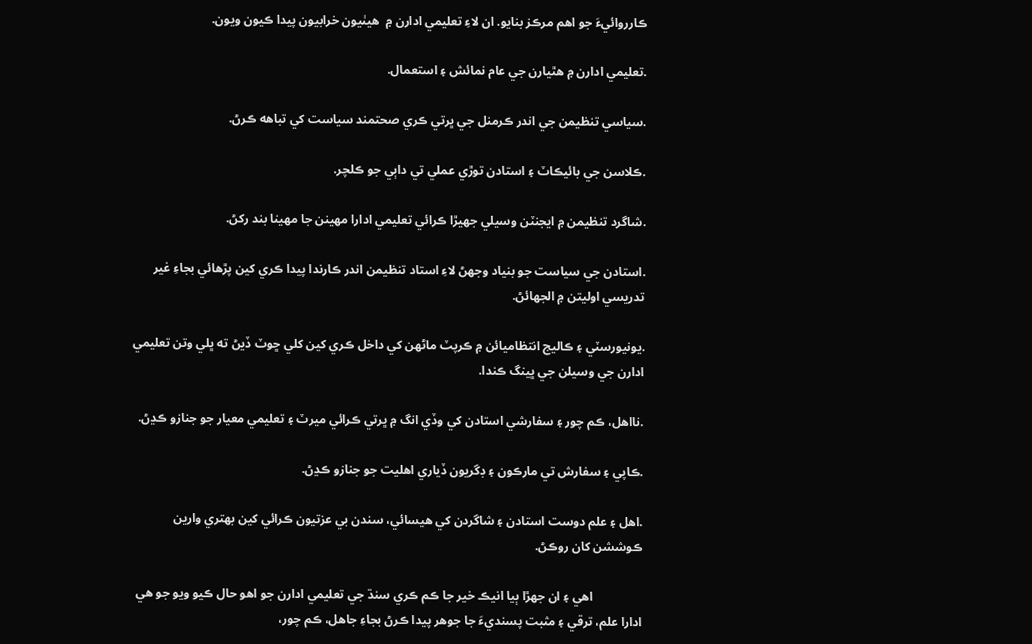ڪارروائيءَ جو اهم مرڪز بنايو. ان لاءِ تعليمي ادارن ۾  هيٺيون خرابيون پيدا ڪيون ويون.

.تعليمي ادارن ۾ هٿيارن جي عام نمائش ۽ استعمال.

.سياسي تنظيمن جي اندر ڪرمنل جي ڀرتي ڪري صحتمند سياست کي تباهه ڪرڻ.

.ڪلاسن جي بائيڪاٽ ۽ استادن توڙي عملي تي داٻي جو ڪلچر.

.شاگرد تنظيمن ۾ ايجنٽن وسيلي جهيڙا ڪرائي تعليمي ادارا مهينن جا مهينا بند رکڻ.

.استادن جي سياست جو بنياد وجهڻ لاءِ استاد تنظيمن اندر ڪارندا پيدا ڪري کين پڙهائي بجاءِ غير تدريسي اوليتن ۾ الجهائڻ.

.يونيورسٽي ۽ ڪاليج انتظاميائن ۾ ڪرپٽ ماڻهن کي داخل ڪري کين کلي ڇوٽ ڏيڻ ته ڀلي وتن تعليمي ادارن جي وسيلن جي ڀينگ ڪندا.

.نااهل، ڪم چور ۽ سفارشي استادن کي وڏي انگ ۾ ڀرتي ڪرائي ميرٽ ۽ تعليمي معيار جو جنازو ڪڍڻ.

.ڪاپي ۽ سفارش تي مارڪون ۽ ڊگريون ڏياري اهليت جو جنازو ڪڍڻ.

.اهل ۽ علم دوست استادن ۽ شاگردن کي هيسائي، سندن بي عزتيون ڪرائي کين بهتري وارين ڪوششن کان روڪڻ.

                اهي ۽ ان جهڙا ٻيا انيڪ خير جا ڪم ڪري سنڌ جي تعليمي ادارن جو اهو حال ڪيو ويو جو هي ادارا علم، ترقي ۽ مثبت پسنديءَ جا جوهر پيدا ڪرڻ بجاءِ جاهل، ڪم چور،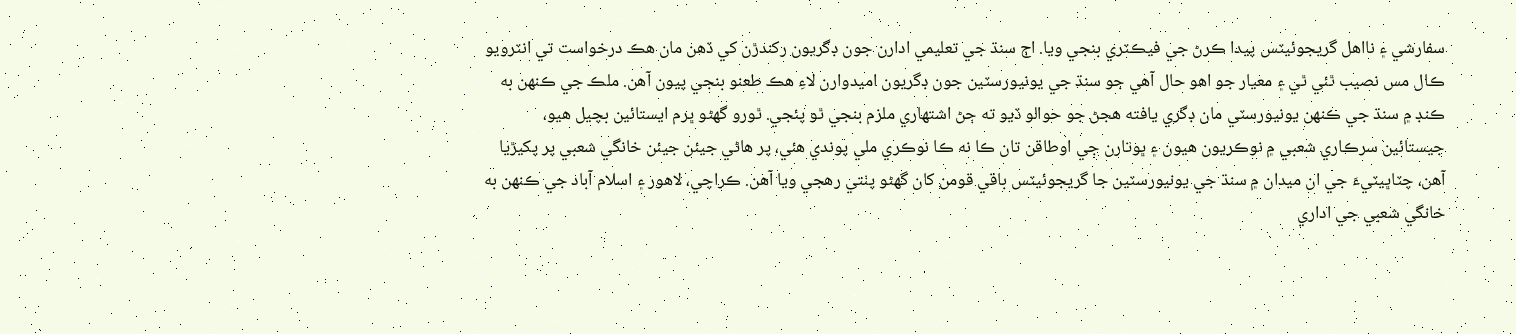سفارشي ۽ نااهل گريجوئيٽس پيدا ڪرڻ جي فيڪٽري بنجي ويا. اڄ سنڌ جي تعليمي ادارن جون ڊگريون رکندڙن کي ڏهن مان هڪ درخواست تي انٽرويو ڪال مس نصيب ٿئي ٿي ۽ معيار جو اهو حال آهي جو سنڌ جي يونيورسٽين جون ڊگريون اميدوارن لاءِ هڪ طعنو بنجي پيون آهن. ملڪ جي ڪنهن به ڪنڊ ۾ سنڌ جي ڪنهن يونيورسٽي مان ڊگري يافته هجڻ جو حوالو ڏيو ته ڄڻ اشتهاري ملزم بنجي ٿو پئجي. ٿورو گهڻو ڀرم ايستائين بچيل هيو، جيستائين سرڪاري شعبي ۾ نوڪريون هيون ۽ ڀوتارن جي اوطاقن تان ڪا نه ڪا نوڪري ملي پوندي هئي، پر هاڻي جيئن جيئن خانگي شعبي پر پکيڙيا آهن، چٽاڀيٽيءَ جي ان ميدان ۾ سنڌ جي يونيورسٽين جا گريجوئيٽس باقي قومن کان گهڻو پٺتي رهجي ويا آهن. ڪراچي، لاهور ۽ اسلام آباد جي ڪنهن به خانگي شعبي جي اداري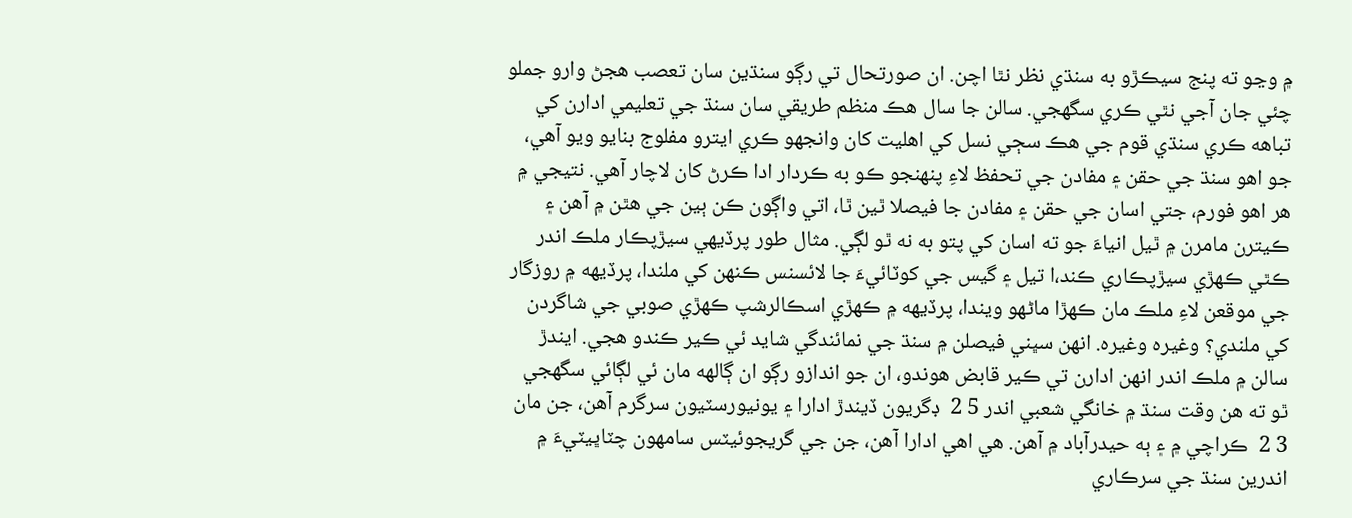۾ وڃو ته پنج سيڪڙو به سنڌي نظر نٿا اچن. ان صورتحال تي رڳو سنڌين سان تعصب هجڻ وارو جملو چئي جان آجي نٿي ڪري سگهجي. سالن جا سال هڪ منظم طريقي سان سنڌ جي تعليمي ادارن کي تباهه ڪري سنڌي قوم جي هڪ سڄي نسل کي اهليت کان وانجهو ڪري ايترو مفلوج بنايو ويو آهي، جو اهو سنڌ جي حقن ۽ مفادن جي تحفظ لاءِ پنهنجو ڪو به ڪردار ادا ڪرڻ کان لاچار آهي. نتيجي ۾ هر اهو فورم، جتي اسان جي حقن ۽ مفادن جا فيصلا ٿين ٿا، اتي واڳون ڪن ٻين جي هٿن ۾ آهن ۽ ڪيترن مامرن ۾ ٿيل انياءَ جو ته اسان کي پتو به نه ٿو لڳي. مثال طور پرڏيهي سيڙپڪار ملڪ اندر ڪٿي ڪهڙي سيڙپڪاري ڪند،ا تيل ۽ گيس جي کوٽائيءَ جا لائسنس ڪنهن کي ملندا، پرڏيهه ۾ روزگار جي موقعن لاءِ ملڪ مان ڪهڙا ماڻهو ويندا، پرڏيهه ۾ ڪهڙي اسڪالرشپ ڪهڙي صوبي جي شاگردن کي ملندي؟ وغيره وغيره. انهن سڀني فيصلن ۾ سنڌ جي نمائندگي شايد ئي ڪير ڪندو هجي. ايندڙ سالن ۾ ملڪ اندر انهن ادارن تي ڪير قابض هوندو، ان جو اندازو رڳو ان ڳالهه مان ئي لڳائي سگهجي ٿو ته هن وقت سنڌ ۾ خانگي شعبي اندر 5 2  ڊگريون ڏيندڙ ادارا ۽ يونيورسٽيون سرگرم آهن، جن مان 3 2  ڪراچي ۾ ۽ ٻه حيدرآباد ۾ آهن. هي اهي ادارا آهن، جن جي گريجوئيٽس سامهون چٽاڀيٽيءَ ۾ اندرين سنڌ جي سرڪاري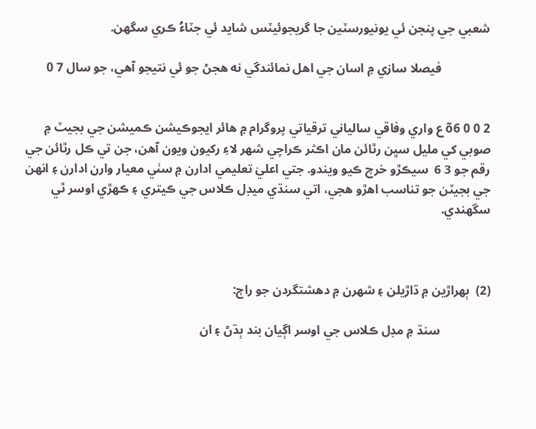شعبي جي پنجن ئي يونيورسٽين جا گريجوئيٽس شايد ئي جٽاءُ ڪري سگهن.

                فيصلا سازي ۾ اسان جي اهل نمائندگي نه هجڻ جو ئي نتيجو آهي، جو سال 7 0


õ6 0 0 2 ع واري وفاقي سالياني ترقياتي پروگرام ۾ هائر ايجوڪيشن ڪميشن جي بجيٽ ۾ صوبي کي مليل سڀن رٿائن مان اڪثر ڪراچي شهر لاءِ رکيون ويون آهن، جن تي ڪل رٿائن جي رقم جو 3 6  سيڪڙو خرچ ڪيو ويندو. جتي اعليٰ تعليمي ادارن ۾ سٺي معيار وارن ادارن ۽ انهن جي بجيٽن جو تناسب اهڙو هجي، اتي سنڌي ميڊل ڪلاس جي ڪيتري ۽ ڪهڙي اوسر ٿي سگهندي.



(2)  ٻهراڙين ۾ ڌاڙيلن ۽ شهرن ۾ دهشتگردن جو راڄ:

                سنڌ ۾ مڊل ڪلاس جي اوسر اڳيان بند ٻڌڻ ۽ ان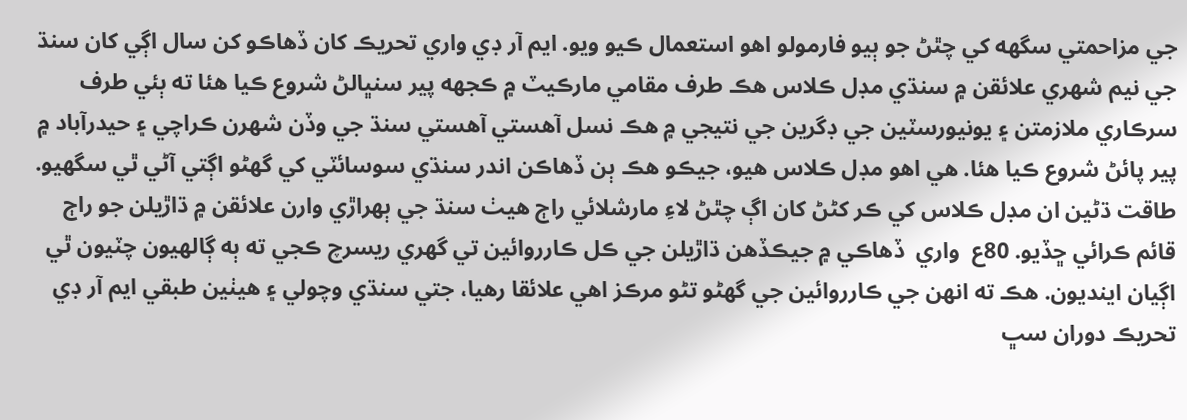جي مزاحمتي سگهه کي چٿڻ جو ٻيو فارمولو اهو استعمال ڪيو ويو. ايم آر ڊي واري تحريڪ کان ڏهاڪو کن سال اڳي کان سنڌ جي نيم شهري علائقن ۾ سنڌي مڊل ڪلاس هڪ طرف مقامي مارڪيٽ ۾ ڪجهه پير سنڀالڻ شروع ڪيا هئا ته ٻئي طرف سرڪاري ملازمتن ۽ يونيورسٽين جي ڊگرين جي نتيجي ۾ هڪ نسل آهستي آهستي سنڌ جي وڏن شهرن ڪراچي ۽ حيدرآباد ۾ پير پائڻ شروع ڪيا هئا. هي اهو مڊل ڪلاس هيو، جيڪو هڪ ٻن ڏهاڪن اندر سنڌي سوسائٽي کي گهڻو اڳتي آڻي ٿي سگهيو. طاقت ڌڻين ان مڊل ڪلاس کي ڪر کڻڻ کان اڳ چٿڻ لاءِ مارشلائي راڄ هيٺ سنڌ جي ٻهراڙي وارن علائقن ۾ ڌاڙيلن جو راڄ قائم ڪرائي ڇڏيو. 80ع  واري  ڏهاڪي ۾ جيڪڏهن ڌاڙيلن جي ڪل ڪارروائين تي گهري ريسرچ ڪجي ته ٻه ڳالهيون چٽيون ٿي اڳيان اينديون. هڪ ته انهن جي ڪارروائين جي گهڻو تڻو مرڪز اهي علائقا رهيا، جتي سنڌي وچولي ۽ هيٺين طبقي ايم آر ڊي تحريڪ دوران سڀ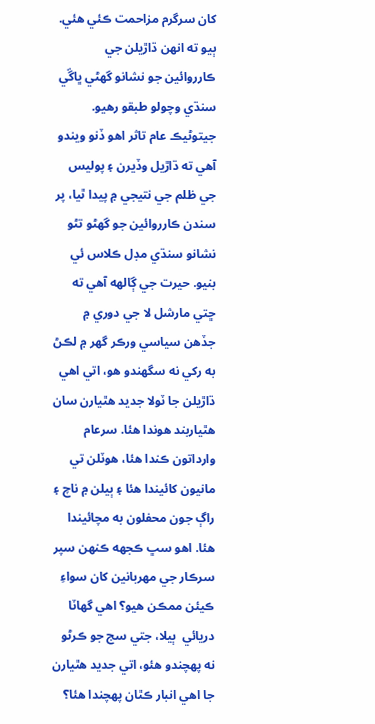کان سرگرم مزاحمت ڪئي هئي. ٻيو ته انهن ڌاڙيلن جي ڪارروائين جو نشانو گهڻي ڀاڱي سنڌي وچولو طبقو رهيو. جيتوڻيڪ عام تاثر اهو ڏنو ويندو آهي ته ڌاڙيل وڏيرن ۽ پوليس جي ظلم جي نتيجي ۾ پيدا ٿيا، پر سندن ڪارروائين جو گهڻو تڻو نشانو سنڌي مڊل ڪلاس ئي بنيو. حيرت جي ڳالهه آهي ته ڇتي مارشل لا جي دوري ۾ جڏهن سياسي ورڪر گهر ۾ لڪڻ به رکي نه سگهندو هو، اتي اهي ڌاڙيلن جا ٽولا جديد هٿيارن سان هٿياربند هوندا هئا. سرعام وارداتون ڪندا هئا، هوٽلن تي مانيون کائيندا هئا ۽ ٻيلن ۾ ناچ ۽ راڳ جون محفلون به مچائيندا هئا. اهو سڀ ڪجهه ڪنهن سپر سرڪار جي مهربانين کان سواءِ ڪيئن ممڪن هيو؟ اهي گهاٽا دريائي  ٻيلا، جتي سج جو ڪرڻو نه پهچندو هئو، اتي جديد هٿيارن جا اهي انبار ڪٿان پهچندا هئا؟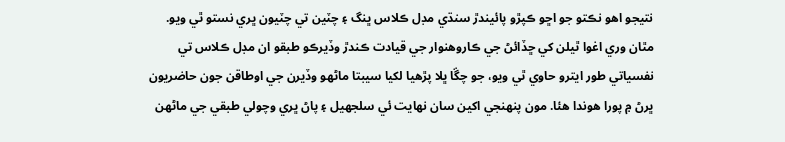نتيجو اهو نڪتو جو اڇو ڪپڙو پائيندڙ سنڌي مڊل ڪلاس ڀنگ ۽ چٽين تي چٽيون ڀري نستو ٿي ويو. مٿان وري اغوا ٿيلن کي ڇڏائڻ جي ڪاروهنوار جي قيادت ڪندڙ وڏيرڪو طبقو ان مڊل ڪلاس تي نفسياتي طور ايترو حاوي ٿي ويو، جو چڱا ڀلا پڙهيا لکيا سيبتا ماڻهو وڏيرن جي اوطاقن جون حاضريون ڀرڻ ۾ پورا هوندا هئا. مون پنهنجي اکين سان نهايت ئي سلجهيل ۽ پاڻ ڀري وچولي طبقي جي ماڻهن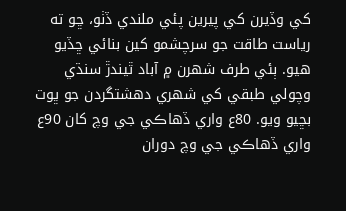کي وڏيرن کي پيرين پئي ملندي ڏٺو، ڇو ته رياست طاقت جو سرچشمو کين بنائي ڇڏيو هيو. ٻئي طرف شهرن ۾ آباد ٿيندڙ سنڌي وچولي طبقي کي شهري دهشتگردن جو ڀوت بڇيو ويو. 80ع واري ڏهاڪي جي وچ کان 90ع واري ڏهاڪي جي وچ دوران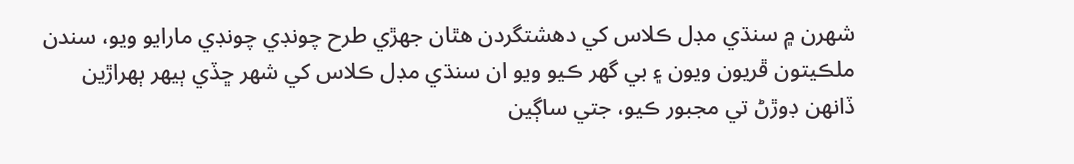شهرن ۾ سنڌي مڊل ڪلاس کي دهشتگردن هٿان جهڙي طرح چونڊي چونڊي مارايو ويو، سندن ملڪيتون ڦريون ويون ۽ بي گهر ڪيو ويو ان سنڌي مڊل ڪلاس کي شهر ڇڏي ٻيهر ٻهراڙين ڏانهن ڊوڙڻ تي مجبور ڪيو، جتي ساڳين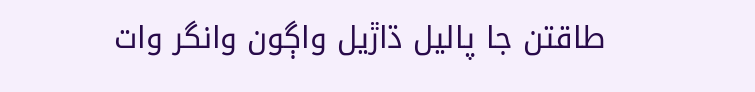طاقتن جا پاليل ڌاڙيل واڳون وانگر وات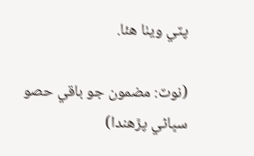پٽي ويٺا هئا.

(نوٽ: مضمون جو باقي حصو سڀاڻي پڙهندا)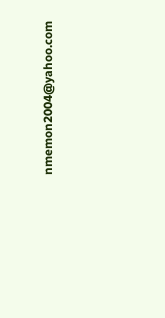nmemon2004@yahoo.com